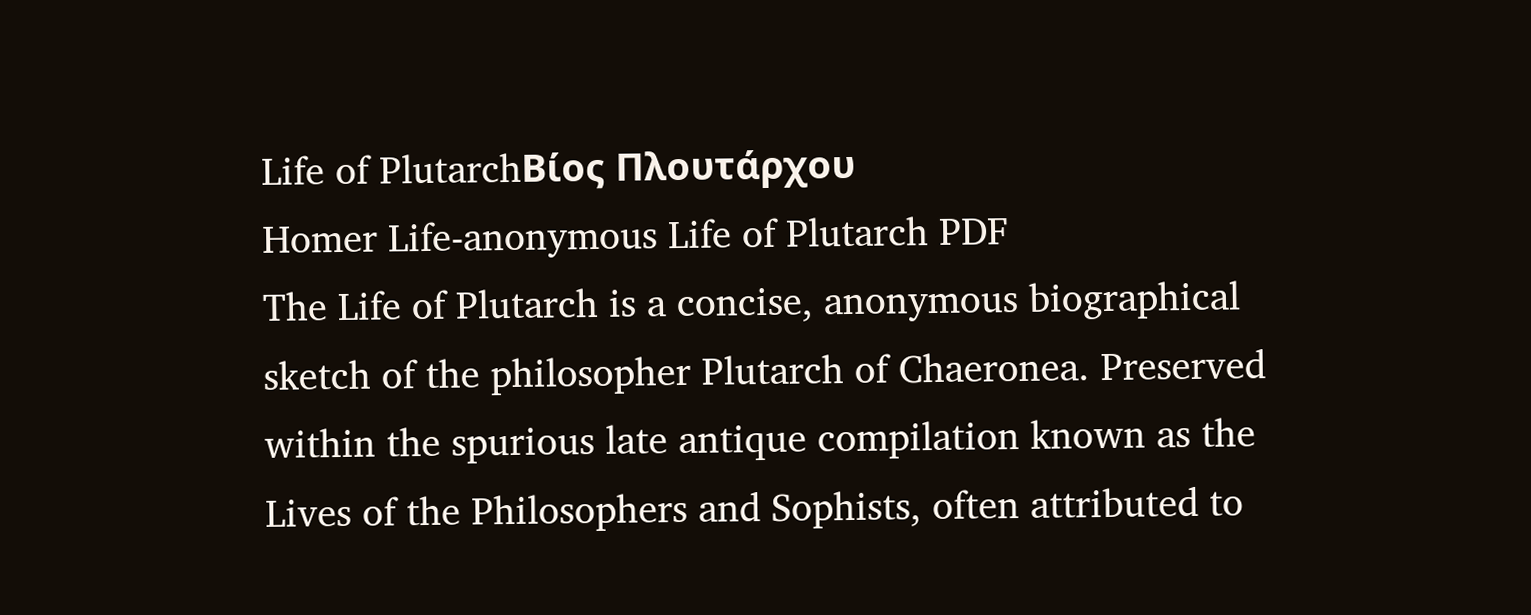Life of PlutarchΒίος Πλουτάρχου
Homer Life-anonymous Life of Plutarch PDF
The Life of Plutarch is a concise, anonymous biographical sketch of the philosopher Plutarch of Chaeronea. Preserved within the spurious late antique compilation known as the Lives of the Philosophers and Sophists, often attributed to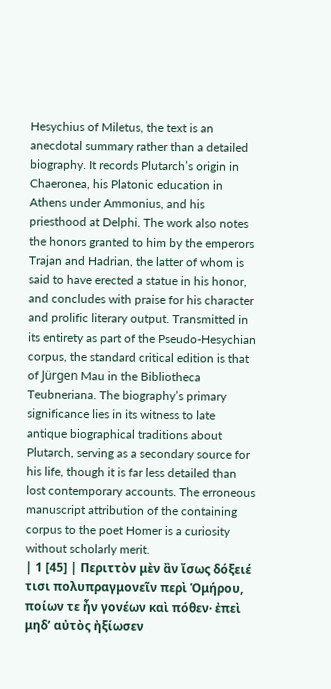Hesychius of Miletus, the text is an anecdotal summary rather than a detailed biography. It records Plutarch’s origin in Chaeronea, his Platonic education in Athens under Ammonius, and his priesthood at Delphi. The work also notes the honors granted to him by the emperors Trajan and Hadrian, the latter of whom is said to have erected a statue in his honor, and concludes with praise for his character and prolific literary output. Transmitted in its entirety as part of the Pseudo-Hesychian corpus, the standard critical edition is that of Jürgen Mau in the Bibliotheca Teubneriana. The biography’s primary significance lies in its witness to late antique biographical traditions about Plutarch, serving as a secondary source for his life, though it is far less detailed than lost contemporary accounts. The erroneous manuscript attribution of the containing corpus to the poet Homer is a curiosity without scholarly merit.
| 1 [45] | Περιττὸν μὲν ἂν ἴσως δόξειέ τισι πολυπραγμονεῖν περὶ Ὁμήρου, ποίων τε ἦν γονέων καὶ πόθεν· ἐπεὶ μηδ’ αὐτὸς ἠξίωσεν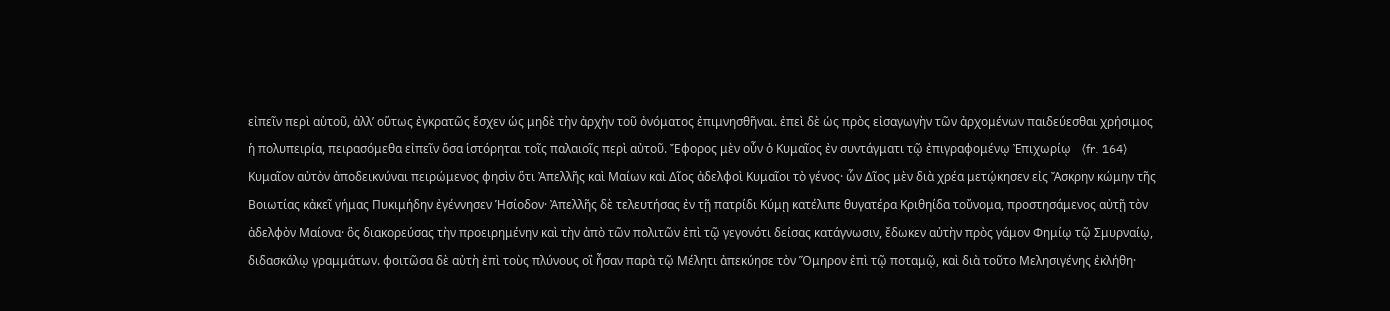εἰπεῖν περὶ αὑτοῦ, ἀλλ’ οὕτως ἐγκρατῶς ἔσχεν ὡς μηδὲ τὴν ἀρχὴν τοῦ ὀνόματος ἐπιμνησθῆναι. ἐπεὶ δὲ ὡς πρὸς εἰσαγωγὴν τῶν ἀρχομένων παιδεύεσθαι χρήσιμος ἡ πολυπειρία, πειρασόμεθα εἰπεῖν ὅσα ἱστόρηται τοῖς παλαιοῖς περὶ αὐτοῦ. Ἔφορος μὲν οὖν ὁ Κυμαῖος ἐν συντάγματι τῷ ἐπιγραφομένῳ Ἐπιχωρίῳ 〈fr. 164〉 Κυμαῖον αὐτὸν ἀποδεικνύναι πειρώμενος φησὶν ὅτι Ἀπελλῆς καὶ Μαίων καὶ Δῖος ἀδελφοὶ Κυμαῖοι τὸ γένος· ὧν Δῖος μὲν διὰ χρέα μετῴκησεν εἰς Ἄσκρην κώμην τῆς Βοιωτίας κἀκεῖ γήμας Πυκιμήδην ἐγέννησεν Ἡσίοδον· Ἀπελλῆς δὲ τελευτήσας ἐν τῇ πατρίδι Κύμῃ κατέλιπε θυγατέρα Κριθηίδα τοὔνομα, προστησάμενος αὐτῇ τὸν ἀδελφὸν Μαίονα· ὃς διακορεύσας τὴν προειρημένην καὶ τὴν ἀπὸ τῶν πολιτῶν ἐπὶ τῷ γεγονότι δείσας κατάγνωσιν, ἔδωκεν αὐτὴν πρὸς γάμον Φημίῳ τῷ Σμυρναίῳ, διδασκάλῳ γραμμάτων. φοιτῶσα δὲ αὐτὴ ἐπὶ τοὺς πλύνους οἳ ἦσαν παρὰ τῷ Μέλητι ἀπεκύησε τὸν Ὅμηρον ἐπὶ τῷ ποταμῷ, καὶ διὰ τοῦτο Μελησιγένης ἐκλήθη·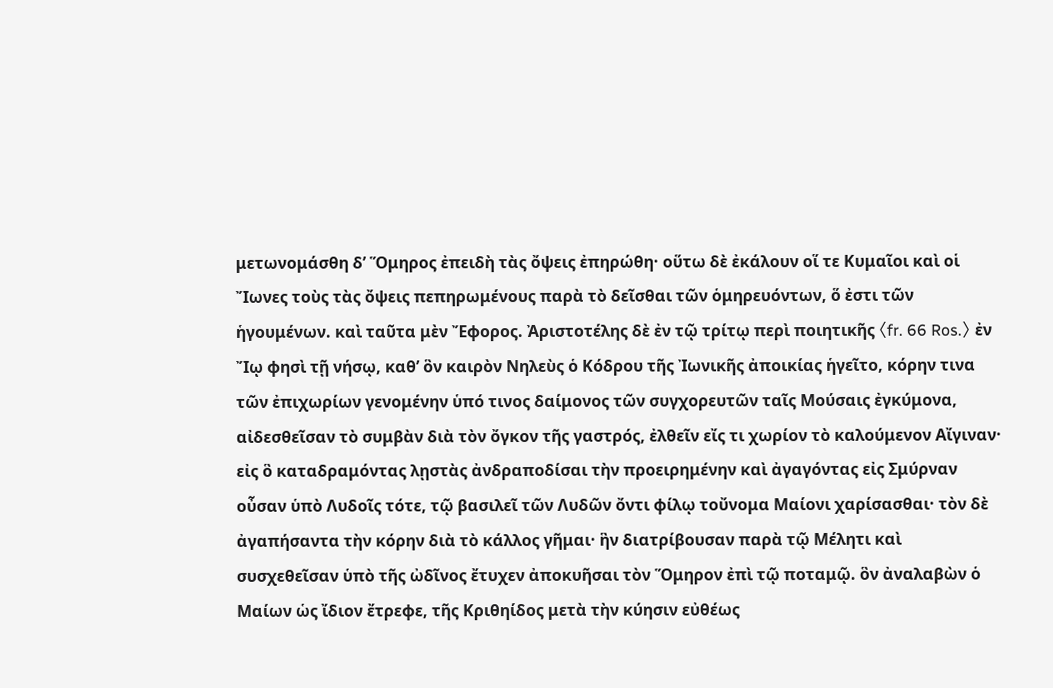μετωνομάσθη δ’ Ὅμηρος ἐπειδὴ τὰς ὄψεις ἐπηρώθη· οὕτω δὲ ἐκάλουν οἵ τε Κυμαῖοι καὶ οἱ Ἴωνες τοὺς τὰς ὄψεις πεπηρωμένους παρὰ τὸ δεῖσθαι τῶν ὁμηρευόντων, ὅ ἐστι τῶν ἡγουμένων. καὶ ταῦτα μὲν Ἔφορος. Ἀριστοτέλης δὲ ἐν τῷ τρίτῳ περὶ ποιητικῆς 〈fr. 66 Ros.〉 ἐν Ἴῳ φησὶ τῇ νήσῳ, καθ’ ὃν καιρὸν Νηλεὺς ὁ Κόδρου τῆς Ἰωνικῆς ἀποικίας ἡγεῖτο, κόρην τινα τῶν ἐπιχωρίων γενομένην ὑπό τινος δαίμονος τῶν συγχορευτῶν ταῖς Μούσαις ἐγκύμονα, αἰδεσθεῖσαν τὸ συμβὰν διὰ τὸν ὄγκον τῆς γαστρός, ἐλθεῖν εἴς τι χωρίον τὸ καλούμενον Αἴγιναν· εἰς ὃ καταδραμόντας λῃστὰς ἀνδραποδίσαι τὴν προειρημένην καὶ ἀγαγόντας εἰς Σμύρναν οὖσαν ὑπὸ Λυδοῖς τότε, τῷ βασιλεῖ τῶν Λυδῶν ὄντι φίλῳ τοὔνομα Μαίονι χαρίσασθαι· τὸν δὲ ἀγαπήσαντα τὴν κόρην διὰ τὸ κάλλος γῆμαι· ἣν διατρίβουσαν παρὰ τῷ Μέλητι καὶ συσχεθεῖσαν ὑπὸ τῆς ὠδῖνος ἔτυχεν ἀποκυῆσαι τὸν Ὅμηρον ἐπὶ τῷ ποταμῷ. ὃν ἀναλαβὼν ὁ Μαίων ὡς ἴδιον ἔτρεφε, τῆς Κριθηίδος μετὰ τὴν κύησιν εὐθέως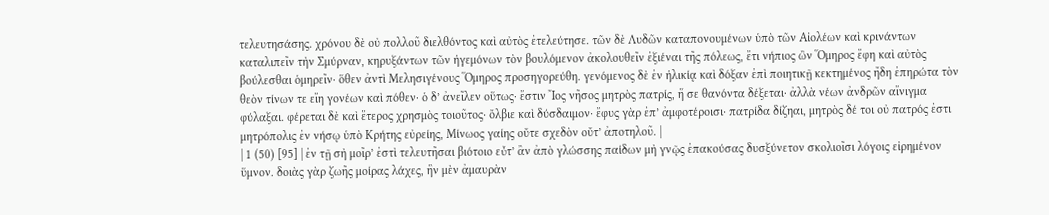τελευτησάσης. χρόνου δὲ οὐ πολλοῦ διελθόντος καὶ αὐτὸς ἐτελεύτησε. τῶν δὲ Λυδῶν καταπονουμένων ὑπὸ τῶν Αἰολέων καὶ κρινάντων καταλιπεῖν τὴν Σμύρναν, κηρυξάντων τῶν ἡγεμόνων τὸν βουλόμενον ἀκολουθεῖν ἐξιέναι τῆς πόλεως, ἔτι νήπιος ὢν Ὅμηρος ἔφη καὶ αὐτὸς βούλεσθαι ὁμηρεῖν· ὅθεν ἀντὶ Μελησιγένους Ὅμηρος προσηγορεύθη. γενόμενος δὲ ἐν ἡλικίᾳ καὶ δόξαν ἐπὶ ποιητικῇ κεκτημένος ἤδη ἐπηρώτα τὸν θεὸν τίνων τε εἴη γονέων καὶ πόθεν· ὁ δ’ ἀνεῖλεν οὕτως· ἔστιν Ἴος νῆσος μητρὸς πατρίς, ἥ σε θανόντα δέξεται· ἀλλὰ νέων ἀνδρῶν αἴνιγμα φύλαξαι. φέρεται δὲ καὶ ἕτερος χρησμὸς τοιοῦτος· ὄλβιε καὶ δύσδαιμον· ἔφυς γὰρ ἐπ’ ἀμφοτέροισι· πατρίδα δίζηαι, μητρὸς δέ τοι οὐ πατρός ἐστι μητρόπολις ἐν νήσῳ ὑπὸ Κρήτης εὐρείης, Μίνωος γαίης οὔτε σχεδὸν οὔτ’ ἀποτηλοῦ. |
| 1 (50) [95] | ἐν τῇ σὴ μοῖρ’ ἐστὶ τελευτῆσαι βιότοιο εὖτ’ ἂν ἀπὸ γλώσσης παίδων μὴ γνῷς ἐπακούσας δυσξύνετον σκολιοῖσι λόγοις εἰρημένον ὕμνον. δοιὰς γὰρ ζωῆς μοίρας λάχες, ἣν μὲν ἀμαυρὰν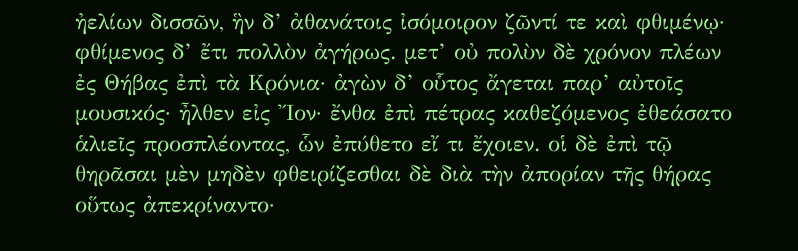ἠελίων δισσῶν, ἣν δ’ ἀθανάτοις ἰσόμοιρον ζῶντί τε καὶ φθιμένῳ· φθίμενος δ’ ἔτι πολλὸν ἀγήρως. μετ’ οὐ πολὺν δὲ χρόνον πλέων ἐς Θήβας ἐπὶ τὰ Κρόνια· ἀγὼν δ’ οὗτος ἄγεται παρ’ αὐτοῖς μουσικός· ἦλθεν εἰς Ἴον· ἔνθα ἐπὶ πέτρας καθεζόμενος ἐθεάσατο ἁλιεῖς προσπλέοντας, ὧν ἐπύθετο εἴ τι ἔχοιεν. οἱ δὲ ἐπὶ τῷ θηρᾶσαι μὲν μηδὲν φθειρίζεσθαι δὲ διὰ τὴν ἀπορίαν τῆς θήρας οὕτως ἀπεκρίναντο·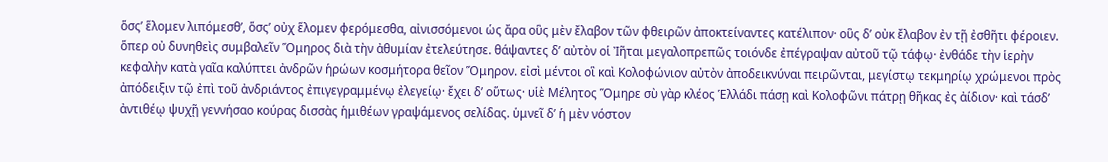ὅσς’ ἕλομεν λιπόμεσθ’, ὅσς’ οὐχ ἕλομεν φερόμεσθα, αἰνισσόμενοι ὡς ἄρα οὓς μὲν ἔλαβον τῶν φθειρῶν ἀποκτείναντες κατέλιπον· οὓς δ’ οὐκ ἔλαβον ἐν τῇ ἐσθῆτι φέροιεν. ὅπερ οὐ δυνηθεὶς συμβαλεῖν Ὅμηρος διὰ τὴν ἀθυμίαν ἐτελεύτησε. θάψαντες δ’ αὐτὸν οἱ Ἰῆται μεγαλοπρεπῶς τοιόνδε ἐπέγραψαν αὐτοῦ τῷ τάφῳ· ἐνθάδε τὴν ἱερὴν κεφαλὴν κατὰ γαῖα καλύπτει ἀνδρῶν ἡρώων κοσμήτορα θεῖον Ὅμηρον. εἰσὶ μέντοι οἳ καὶ Κολοφώνιον αὐτὸν ἀποδεικνύναι πειρῶνται, μεγίστῳ τεκμηρίῳ χρώμενοι πρὸς ἀπόδειξιν τῷ ἐπὶ τοῦ ἀνδριάντος ἐπιγεγραμμένῳ ἐλεγείῳ· ἔχει δ’ οὕτως· υἱὲ Μέλητος Ὅμηρε σὺ γὰρ κλέος Ἑλλάδι πάσῃ καὶ Κολοφῶνι πάτρῃ θῆκας ἐς ἀίδιον· καὶ τάσδ’ ἀντιθέῳ ψυχῇ γεννήσαο κούρας δισσὰς ἡμιθέων γραψάμενος σελίδας. ὑμνεῖ δ’ ἡ μὲν νόστον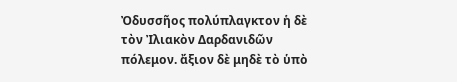Ὀδυσσῆος πολύπλαγκτον ἡ δὲ τὸν Ἰλιακὸν Δαρδανιδῶν πόλεμον. ἄξιον δὲ μηδὲ τὸ ὑπὸ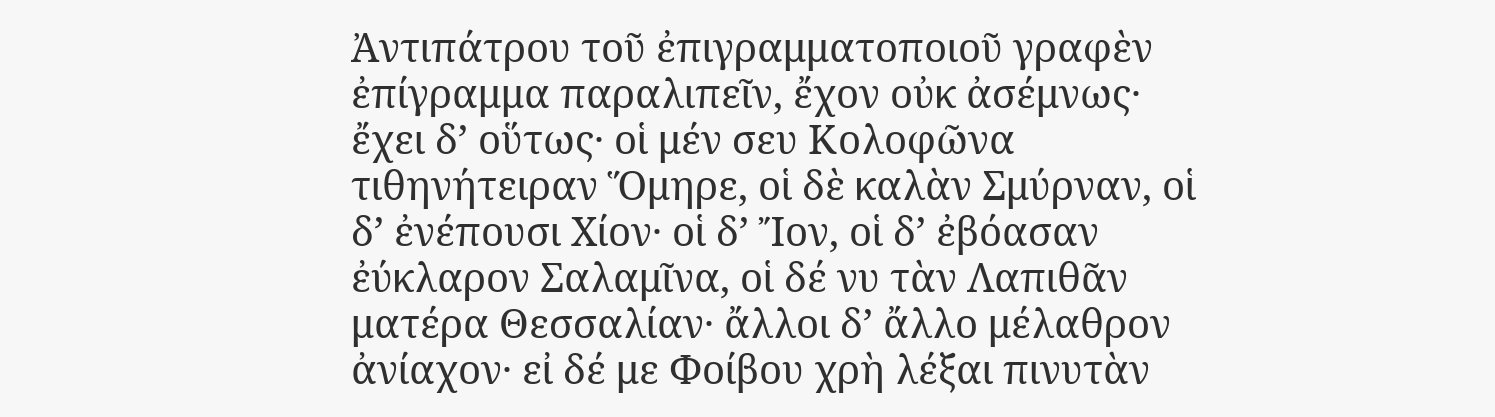Ἀντιπάτρου τοῦ ἐπιγραμματοποιοῦ γραφὲν ἐπίγραμμα παραλιπεῖν, ἔχον οὐκ ἀσέμνως· ἔχει δ’ οὕτως· οἱ μέν σευ Κολοφῶνα τιθηνήτειραν Ὅμηρε, οἱ δὲ καλὰν Σμύρναν, οἱ δ’ ἐνέπουσι Χίον· οἱ δ’ Ἴον, οἱ δ’ ἐβόασαν ἐύκλαρον Σαλαμῖνα, οἱ δέ νυ τὰν Λαπιθᾶν ματέρα Θεσσαλίαν· ἄλλοι δ’ ἄλλο μέλαθρον ἀνίαχον· εἰ δέ με Φοίβου χρὴ λέξαι πινυτὰν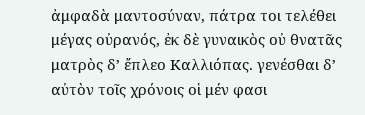ἀμφαδὰ μαντοσύναν, πάτρα τοι τελέθει μέγας οὐρανός, ἐκ δὲ γυναικὸς οὐ θνατᾶς ματρὸς δ’ ἔπλεο Καλλιόπας. γενέσθαι δ’ αὐτὸν τοῖς χρόνοις οἱ μέν φασι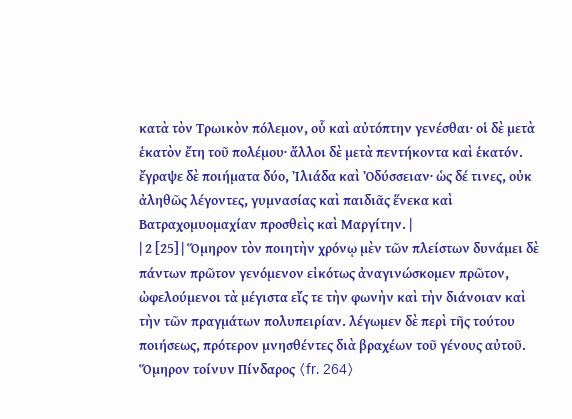κατὰ τὸν Τρωικὸν πόλεμον, οὗ καὶ αὐτόπτην γενέσθαι· οἱ δὲ μετὰ ἑκατὸν ἔτη τοῦ πολέμου· ἄλλοι δὲ μετὰ πεντήκοντα καὶ ἑκατόν. ἔγραψε δὲ ποιήματα δύο, Ἰλιάδα καὶ Ὀδύσσειαν· ὡς δέ τινες, οὐκ ἀληθῶς λέγοντες, γυμνασίας καὶ παιδιᾶς ἕνεκα καὶ Βατραχομυομαχίαν προσθεὶς καὶ Μαργίτην. |
| 2 [25] | Ὅμηρον τὸν ποιητὴν χρόνῳ μὲν τῶν πλείστων δυνάμει δὲ πάντων πρῶτον γενόμενον εἰκότως ἀναγινώσκομεν πρῶτον, ὠφελούμενοι τὰ μέγιστα εἴς τε τὴν φωνὴν καὶ τὴν διάνοιαν καὶ τὴν τῶν πραγμάτων πολυπειρίαν. λέγωμεν δὲ περὶ τῆς τούτου ποιήσεως, πρότερον μνησθέντες διὰ βραχέων τοῦ γένους αὐτοῦ. Ὅμηρον τοίνυν Πίνδαρος 〈fr. 264〉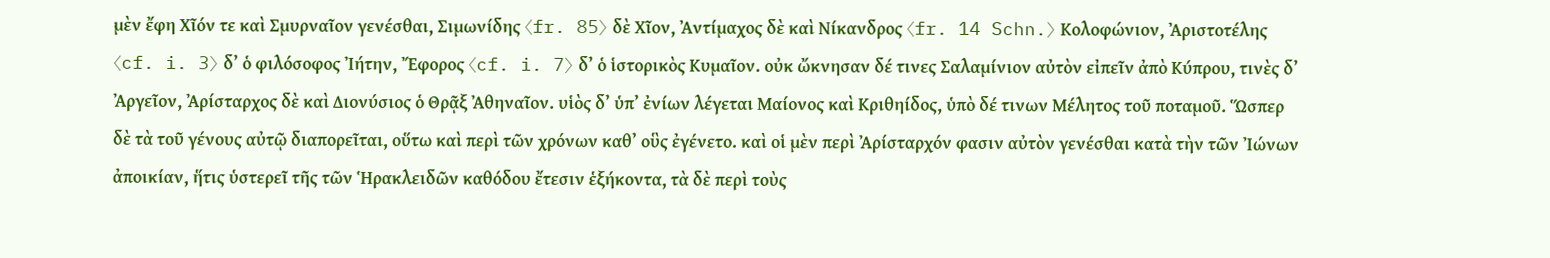μὲν ἔφη Χῖόν τε καὶ Σμυρναῖον γενέσθαι, Σιμωνίδης 〈fr. 85〉 δὲ Χῖον, Ἀντίμαχος δὲ καὶ Νίκανδρος 〈fr. 14 Schn.〉 Κολοφώνιον, Ἀριστοτέλης 〈cf. i. 3〉 δ’ ὁ φιλόσοφος Ἰήτην, Ἔφορος 〈cf. i. 7〉 δ’ ὁ ἱστορικὸς Κυμαῖον. οὐκ ὤκνησαν δέ τινες Σαλαμίνιον αὐτὸν εἰπεῖν ἀπὸ Κύπρου, τινὲς δ’ Ἀργεῖον, Ἀρίσταρχος δὲ καὶ Διονύσιος ὁ Θρᾷξ Ἀθηναῖον. υἱὸς δ’ ὑπ’ ἐνίων λέγεται Μαίονος καὶ Κριθηίδος, ὑπὸ δέ τινων Μέλητος τοῦ ποταμοῦ. Ὥσπερ δὲ τὰ τοῦ γένους αὐτῷ διαπορεῖται, οὕτω καὶ περὶ τῶν χρόνων καθ’ οὓς ἐγένετο. καὶ οἱ μὲν περὶ Ἀρίσταρχόν φασιν αὐτὸν γενέσθαι κατὰ τὴν τῶν Ἰώνων ἀποικίαν, ἥτις ὑστερεῖ τῆς τῶν Ἡρακλειδῶν καθόδου ἔτεσιν ἑξήκοντα, τὰ δὲ περὶ τοὺς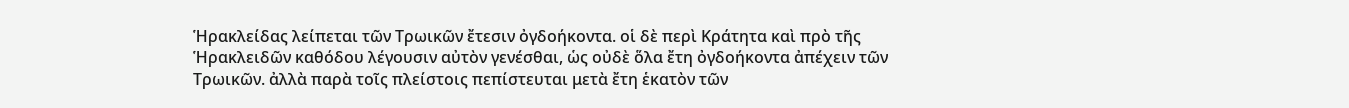Ἡρακλείδας λείπεται τῶν Τρωικῶν ἔτεσιν ὀγδοήκοντα. οἱ δὲ περὶ Κράτητα καὶ πρὸ τῆς Ἡρακλειδῶν καθόδου λέγουσιν αὐτὸν γενέσθαι, ὡς οὐδὲ ὅλα ἔτη ὀγδοήκοντα ἀπέχειν τῶν Τρωικῶν. ἀλλὰ παρὰ τοῖς πλείστοις πεπίστευται μετὰ ἔτη ἑκατὸν τῶν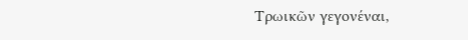Τρωικῶν γεγονέναι,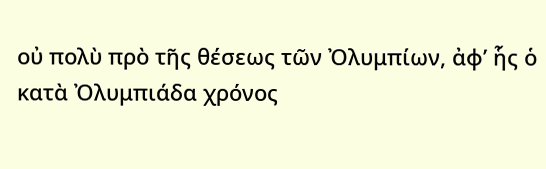οὐ πολὺ πρὸ τῆς θέσεως τῶν Ὀλυμπίων, ἀφ’ ἧς ὁ κατὰ Ὀλυμπιάδα χρόνος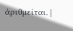ἀριθμεῖται. |